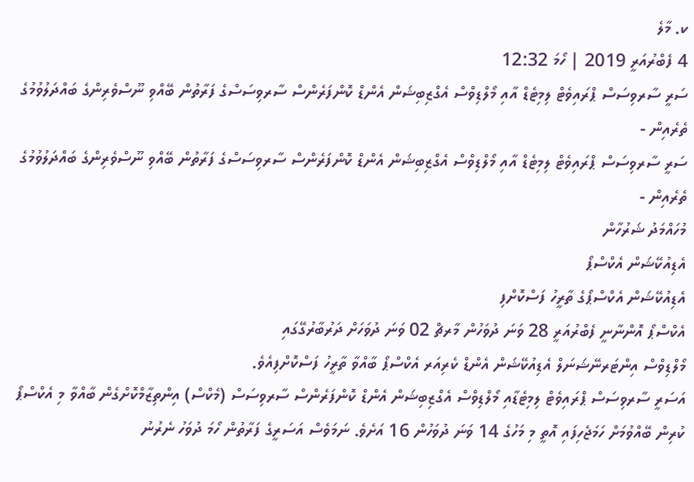ކ. މާލެ
4 ފެބްރުއަރީ 2019 | ހޯމަ 12:32
ސަރީ ސާރވިސަސް ޕްރައިވެޓް ލިމިޓެޑް އާއި މޯލްޑިވްސް އެގްޒިބިޝަން އެންޑް ކޮންފަރެންސް ސާރވިސަސްގެ ފަރާތުން ބޭއްވި ނޫސްވެރިންގެ ބައްދަލުވުމުގެ ތެރެއިން -
ސަރީ ސާރވިސަސް ޕްރައިވެޓް ލިމިޓެޑް އާއި މޯލްޑިވްސް އެގްޒިބިޝަން އެންޑް ކޮންފަރެންސް ސާރވިސަސްގެ ފަރާތުން ބޭއްވި ނޫސްވެރިންގެ ބައްދަލުވުމުގެ ތެރެއިން -
މުހައްމަދު ޝަރުހާން
އެޑިއުކޭޝަން އެކްސްޕޯ
އެޑިއުކޭޝަން އެކްސްޕޯގެ ތާރީހު ފަސްކޮށްފި
އެކްސްޕޯ އޮންނާނީ ފެބްރުއަރީ 28 ވަނަ ދުވަހުން މާރޗް 02 ވަނަ ދުވަހަށް ދަރުބާރުގޭގައި
މޯލްޑިވްސް އިންޓަރނޭޝަނަލް އެޑިއުކޭޝަން އެންޑް ކެރިއަރ އެކްސްޕޯ ބާއްވާ ތާރީހު ފަސްކޮށްފިއެވެ.
އަސަރީ ސާރވިސަސް ޕްރައިވެޓް ލިމިޓެޑާއި މޯލްޑިވްސް އެގްޒިބިޝަން އެންޑް ކޮންފަރެންސް ސާރވިސަސް (މެކްސް) އިންތިޒާމްކޮށްގެން ބާއްވާ މި އެކްސްޕޯ ކުރިން ބޭއްވުމަށް ހަމަޖެހިފައި އޮތީ މި މަހުގެ 14 ވަނަ ދުވަހުން 16 އަށެވެ. ނަމަވެސް އަސަރީގެ ފަރާތުން ހޯމަ ދުވަހު ނެރުނު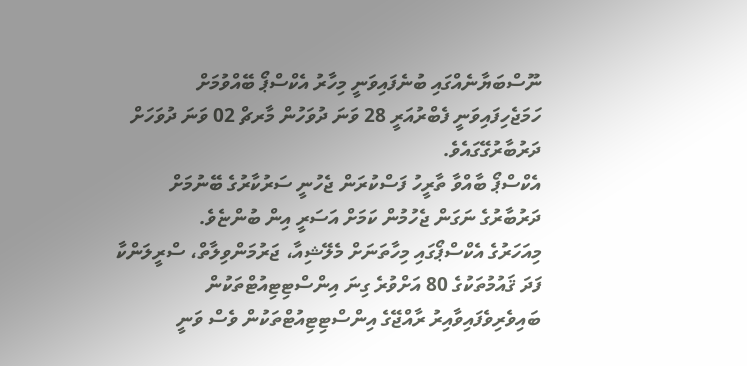ނޫސްބަޔާނެއްގައި ބުނެފައިވަނީ މިހާރު އެކްސްޕޯ ބޭއްވުމަށް ހަމަޖެހިފައިވަނީ ފެބްރުއަރީ 28 ވަނަ ދުވަހުން މާރޗް 02 ވަނަ ދުވަހަށް ދަރުބާރުގޭގައެވެ.
އެކްސްޕޯ ބާއްވާ ތާރީހު ފަސްކުރަން ޖެހުނީ ސަރުކާރުގެ ބޭނުމަށް ދަރުބާރުގެ ނަގަން ޖެހުމުން ކަމަށް އަސަރީ އިން ބުންޏެވެ.
މިއަހަރުގެ އެކްސްޕޯގައި މިހާތަނަށް މެލޭޝިއާ، ޖަރުމަންވިލާތް، ސްރީލަންކާ ފަދަ ޤައުމުތަކުގެ 80 އަށްވުރެ ގިނަ އިންސްޓިޓިއުޓްތަކުން ބައިވެރިވެފައިވާއިރު ރާއްޖޭގެ އިންސްޓިޓިއުޓްތަކުން ވެސް ވަނީ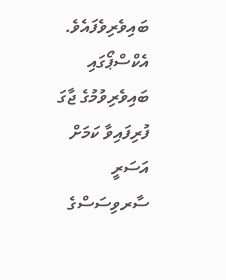ބައިވެރިވެފައެވެ. އެކްސްޕޯގައި ބައިވެރިވުމުގެ ޖާގަ ފުރިފައިވާ ކަމަށް އަސަރީ ސާރވިސަސްގެ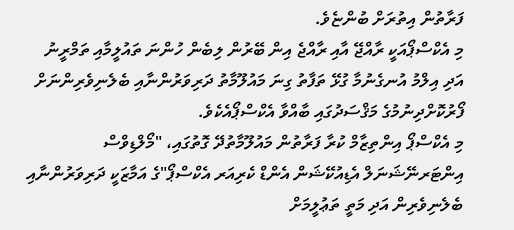ފަރާތުން އިތުރަށް ބުންޏެވެ.
މި އެކްސްޕޯއަކީ ރާއްޖޭ އާއި ރާއްޖެ އިން ބޭރުން ލިބެން ހުންނަ ތައުލީމާއި ތަމްރީނު އަދި އިލްމު އުނގެނުމާ ގުޅޭ ތަފާތު ގިނަ މައުލޫމާތު ދަރިވަރުންނާއި ބެލެނިވެރިންނަށް ފޯރުކޮށްދިނުމުގެ މަޤްސަދުގައި ބާއްވާ އެކްސްޕޯއެކެވެ.
މި އެކްސްޕޯ އިންތިޒާމް ކުރާ ފަރާތުން މައުލޫމާތުދޭ ގޮތުގައި، "މޯލްޑިވްސް އިންޓަރނޭޝަނަލް އެޑިއުކޭޝަން އެންޑް ކެރިއަރ އެކްސްޕޯ"ގެ އަމާޒަކީ ދަރިވަރުންނާއި ބެލެނިވެރިން އަދި މަތީ ތަޢުލީމަށް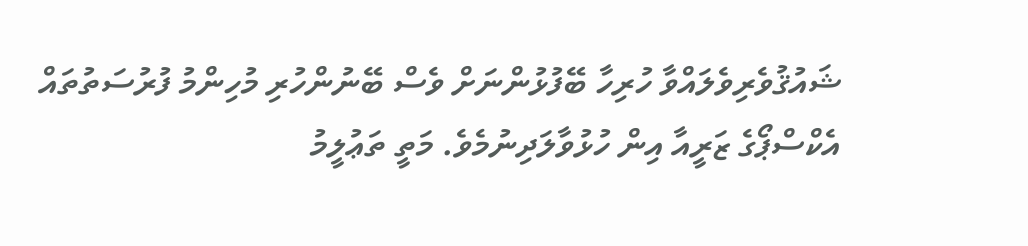ޝައުޤުވެރިވެލައްވާ ހުރިހާ ބޭފުޅުންނަށް ވެސް ބޭނުންހުރި މުހިންމު ފުރުސަތުތައް އެކްސްޕޯގެ ޒަރީއާ އިން ހުޅުވާލަދިނުމެވެ. މަތީ ތަޢުލީމު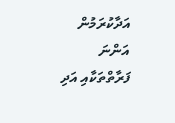އަދާކުރަމުން އަންނަ ފަރާތްތަކާއި އަދި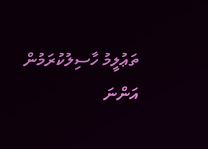ތަޢުލީމު ހާސިލުކުރަމުން އަންނަ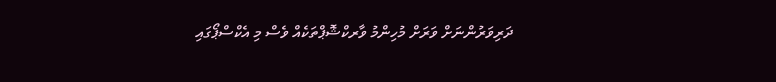ދަރިވަރުންނަށް ވަރަށް މުހިންމު ވާރކްޝޮޕްތަކެއް ވެސް މި އެކްސްޕޯގައި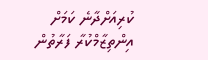ކުރިއަށްދާނެ ކަމަށް އިންތިޒާމްކުރާ ފަރާތުން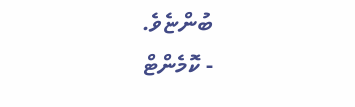ބުންޏެވެ.
- ކޮމެންޓް